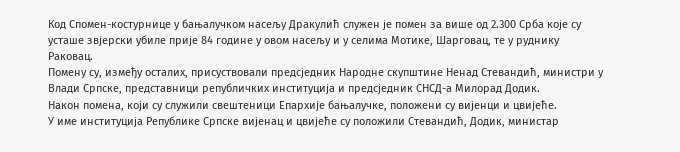Код Спомен-костурнице у бањалучком насељу Дракулић служен је помен за више од 2.300 Срба које су усташе звјерски убиле прије 84 године у овом насељу и у селима Мотике, Шарговац, те у руднику Раковац.
Помену су, између осталих, присуствовали предсједник Народне скупштине Ненад Стевандић, министри у Влади Српске, представници републичких институција и предсједник СНСД-а Милорад Додик.
Након помена, који су служили свештеници Епархије бањалучке, положени су вијенци и цвијеће.
У име институција Републике Српске вијенац и цвијеће су положили Стевандић, Додик, министар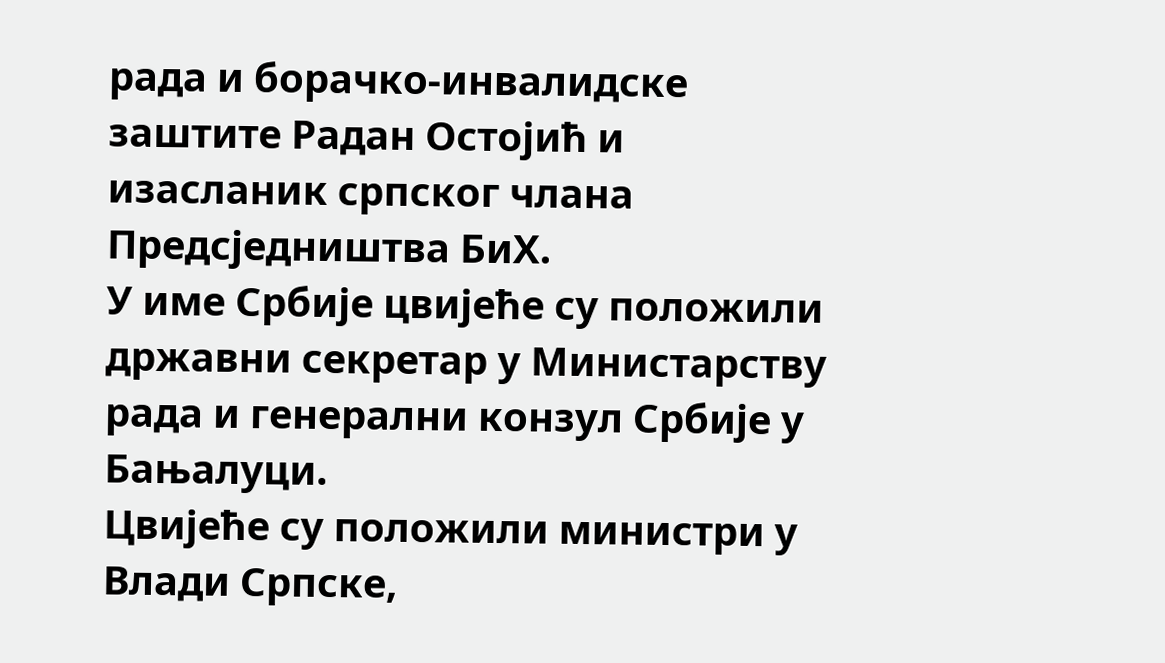рада и борачко-инвалидске заштите Радан Остојић и изасланик српског члана Предсједништва БиХ.
У име Србије цвијеће су положили државни секретар у Министарству рада и генерални конзул Србије у Бањалуци.
Цвијеће су положили министри у Влади Српске,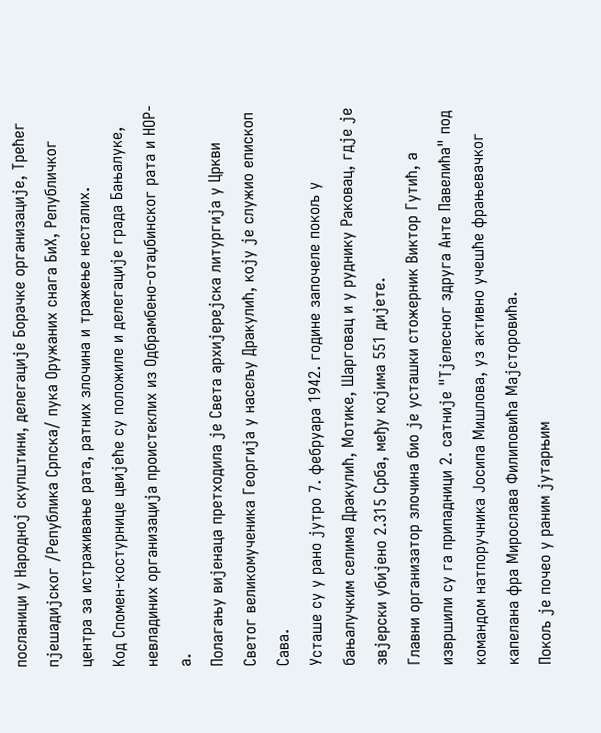посланици у Народној скупштини, делегације Борачке организације, Трећег пјешадијског /Република Српска/ пука Оружаних снага БиХ, Републичког центра за истраживање рата, ратних злочина и тражење несталих.
Код Спомен-костурнице цвијеће су положиле и делегације града Бањалуке, невладиних организација проистеклих из Одбрамбено-отаџбинског рата и НОР-а.
Полагању вијенаца претходила је Света архијерејска литургија у Цркви Светог великомученика Георгија у насељу Дракулић, коју је служио епископ Сава.
Усташе су у рано јутро 7. фебруара 1942. године започеле покољ у бањалучким селима Дракулић, Мотике, Шарговац и у руднику Раковац, гдје је звјерски убијено 2.315 Срба, међу којима 551 дијете.
Главни организатор злочина био је усташки стожерник Виктор Гутић, а извршили су га припадници 2. сатније "Тјелесног здруга Анте Павелића" под командом натпоручника Јосипа Мишлова, уз активно учешће фрањевачког капелана фра Мирослава Филиповића Мајсторовића.
Покољ је почео у раним јутарњим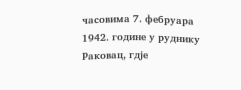часовима 7. фебруара 1942. године у руднику Раковац, гдје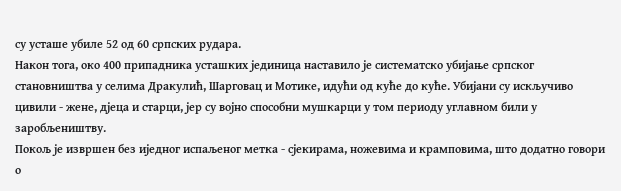су усташе убиле 52 од 60 српских рудара.
Након тога, око 400 припадника усташких јединица наставило је систематско убијање српског становништва у селима Дракулић, Шарговац и Мотике, идући од куће до куће. Убијани су искључиво цивили - жене, дјеца и старци, јер су војно способни мушкарци у том периоду углавном били у заробљеништву.
Покољ је извршен без иједног испаљеног метка - сјекирама, ножевима и крамповима, што додатно говори о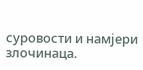суровости и намјери злочинаца.